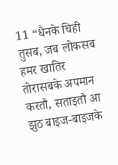11 “धैनके चिही तुसब, जब लोकसब हमर खातिर तोरासबके अपमान करतौ, सताइतौ आ झुठ बाइज-बाइजके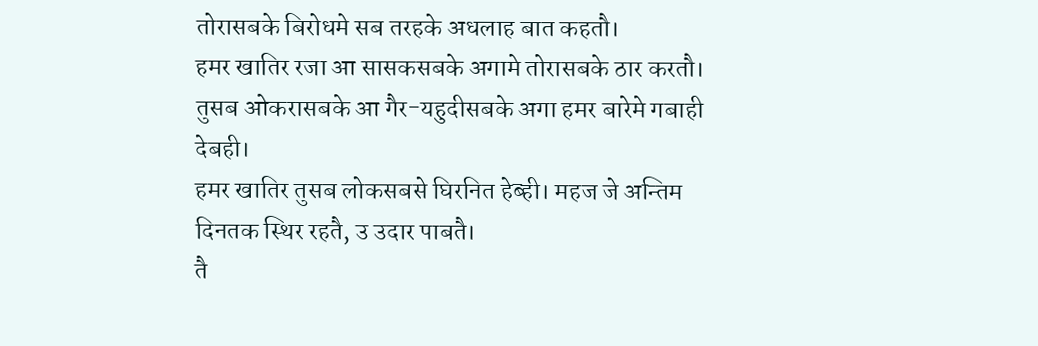तोरासबके बिरोधमे सब तरहके अधलाह बात कहतौ।
हमर खातिर रजा आ सासकसबके अगामे तोरासबके ठार करतौ। तुसब ओकरासबके आ गैर-यहुदीसबके अगा हमर बारेमे गबाही देबही।
हमर खातिर तुसब लोकसबसे घिरनित हेब्ही। महज जे अन्तिम दिनतक स्थिर रहतै, उ उदार पाबतै।
तै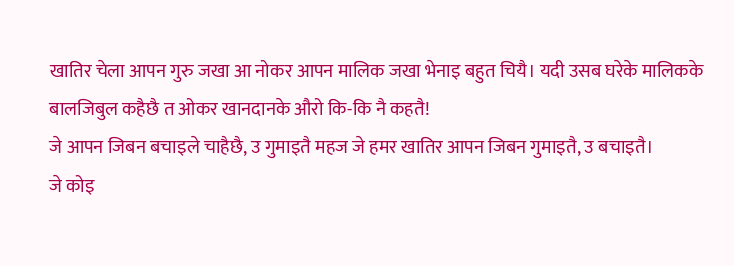खातिर चेला आपन गुरु जखा आ नोकर आपन मालिक जखा भेनाइ बहुत चियै। यदी उसब घरेके मालिकके बालजिबुल कहैछै त ओकर खानदानके औरो कि-कि नै कहतै!
जे आपन जिबन बचाइले चाहैछै, उ गुमाइतै महज जे हमर खातिर आपन जिबन गुमाइतै, उ बचाइतै।
जे कोइ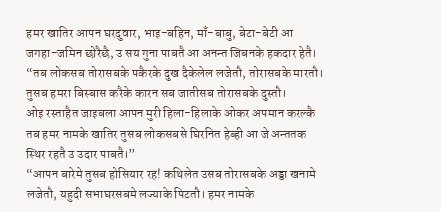हमर खातिर आपन घरदुवार, भाइ-बहिन, माँ-बाबु, बेटा-बेटी आ जगहा-जमिन छोरैछै, उ सय गुना पाबतै आ अनन्त जिबनके हकदार हेतै।
“तब लोकसब तोरासबके पकैरके दुख दैकेलेल लजेतौ, तोरासबके मारतौ। तुसब हमरा बिस्बास करैके कारन सब जातीसब तोरासबके दुस्तौ।
ओइ रस्ताहैत जाइबला आपन मुरी हिला-हिलाके ओकर अपमान करल्कै
तब हमर नामके खातिर तुसब लोकसबसे घिरनित हेब्ही आ जे अन्ततक स्थिर रहतै उ उदार पाबतै।”
“आपन बारेमे तुसब होसियार रह! कथिलेत उसब तोरासबके अड्डा खनामे लजेतौ, यहुदी सभाघरसबमे लज्याके पिटतौ। हमर नामके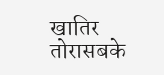खातिर तोरासबके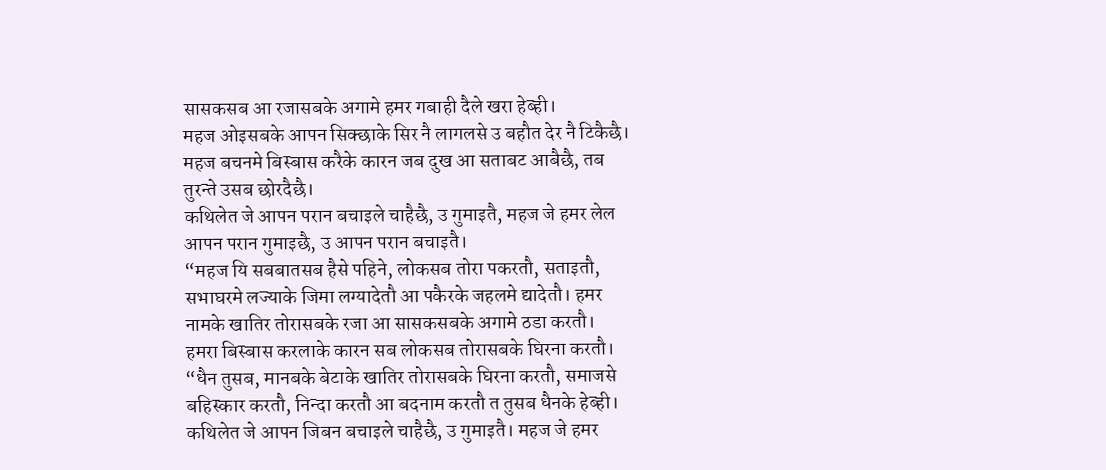सासकसब आ रजासबके अगामे हमर गबाही दैले खरा हेब्ही।
महज ओइसबके आपन सिक्छाके सिर नै लागलसे उ बहौत देर नै टिकैछै। महज बचनमे बिस्बास करैके कारन जब दुख आ सताबट आबैछै, तब तुरन्ते उसब छोरदैछै।
कथिलेत जे आपन परान बचाइले चाहैछै, उ गुमाइतै, महज जे हमर लेल आपन परान गुमाइछै, उ आपन परान बचाइतै।
“महज यि सबबातसब हैसे पहिने, लोकसब तोरा पकरतौ, सताइतौ, सभाघरमे लज्याके जिमा लग्यादेतौ आ पकैरके जहलमे द्यादेतौ। हमर नामके खातिर तोरासबके रजा आ सासकसबके अगामे ठडा करतौ।
हमरा बिस्बास करलाके कारन सब लोकसब तोरासबके घिरना करतौ।
“धैन तुसब, मानबके बेटाके खातिर तोरासबके घिरना करतौ, समाजसे बहिस्कार करतौ, निन्दा करतौ आ बदनाम करतौ त तुसब धैनके हेब्ही।
कथिलेत जे आपन जिबन बचाइले चाहैछै, उ गुमाइतै। महज जे हमर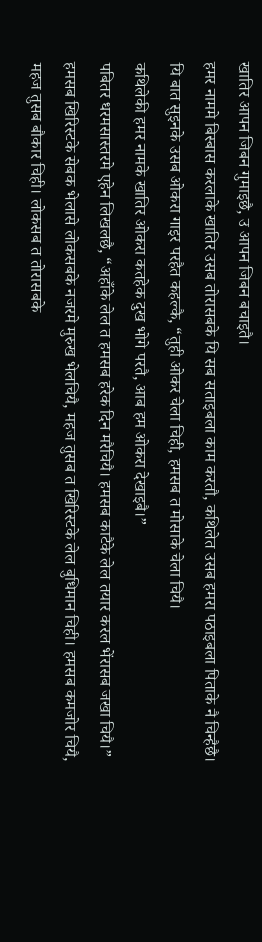खातिर आपन जिबन गुमाइछै, उ आपन जिबन बचाइतै।
हमर नाममे बिस्बास करलाके खातिर उसब तोरासबके यि सब सताइबला काम करतौ, कथिलेत उसब हमरा पठाइबला पिताके नै चिन्हैछै।
यि बात सुइनके उसब ओकरा गाइर परहैत कहल्कै, “तुही ओकर चेला चिही, हमसब त मोसाके चेला चियै।
कथिलेकी हमर नामके खातिर ओकरा कतहेक दुख भोगे परतै, आब हम ओकरा देखाइबै।”
पबितर धरमसास्तरमे एहेन लिखलछै, “अहाँके लेल त हमसब हरेक दिन मरैचियै। हमसब काटैके लेल तयार करल भेंरासब जखा चियै।”
हमसब खिरिस्टके सेबक भेलासे लोकसबके नजरमे मुरुख भेलचियै, महज तुसब त खिरिस्टके लेल बुधिमान चिही। हमसब कमजोर चियै, महज तुसब बौकार चिही। लोकसब त तोरासबके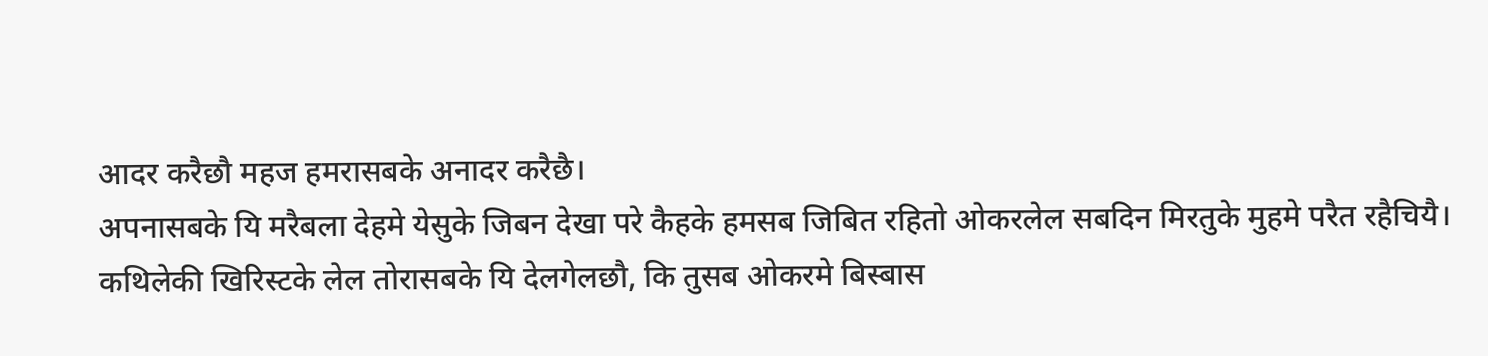आदर करैछौ महज हमरासबके अनादर करैछै।
अपनासबके यि मरैबला देहमे येसुके जिबन देखा परे कैहके हमसब जिबित रहितो ओकरलेल सबदिन मिरतुके मुहमे परैत रहैचियै।
कथिलेकी खिरिस्टके लेल तोरासबके यि देलगेलछौ, कि तुसब ओकरमे बिस्बास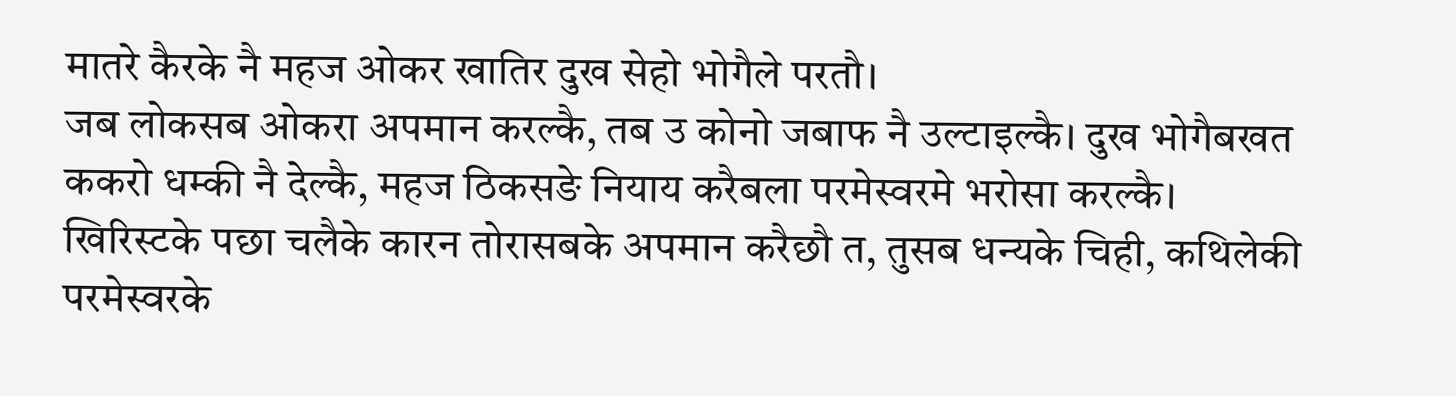मातरे कैरके नै महज ओकर खातिर दुख सेहो भोगैले परतौ।
जब लोकसब ओकरा अपमान करल्कै, तब उ कोनो जबाफ नै उल्टाइल्कै। दुख भोगैबखत ककरो धम्की नै देल्कै, महज ठिकसङे नियाय करैबला परमेस्वरमे भरोसा करल्कै।
खिरिस्टके पछा चलैके कारन तोरासबके अपमान करैछौ त, तुसब धन्यके चिही, कथिलेकी परमेस्वरके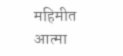महिमीत आत्मा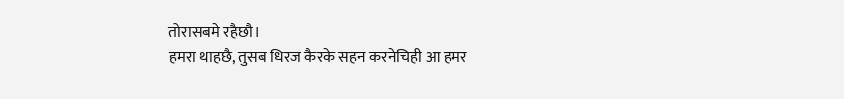तोरासबमे रहैछौ।
हमरा थाहछै, तुसब धिरज कैरके सहन करनेचिही आ हमर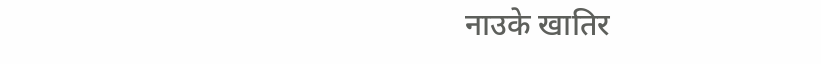नाउके खातिर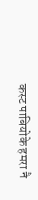कस्ट पाबियोके हमरा नै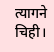त्यागने चिही।